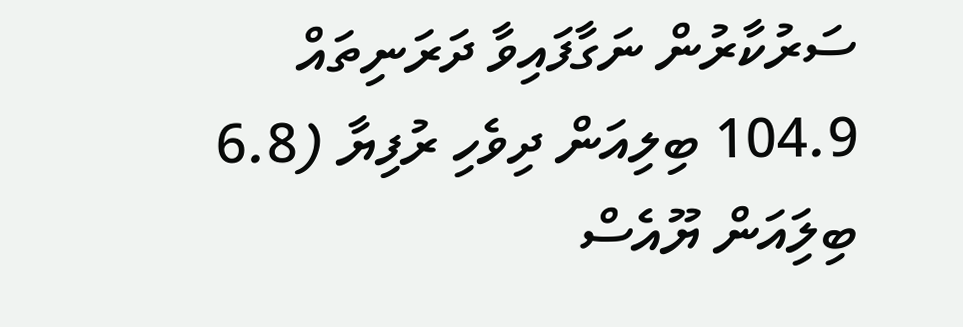ސަރުކާރުން ނަގާފައިވާ ދަރަނިތައް 104.9 ބިލިއަން ދިވެހި ރުފިޔާ (6.8 ބިލިައަން ޔޫއެސް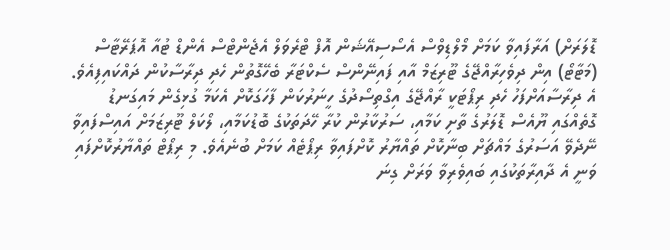ޑޮލަރަށް) އަރާފައިވާ ކަމަށް މޯލްޑިވްސް އެސޯސިއޭޝަން އޮފް ޓްރެވަލް އެޖެންޓްސް އެންޑް ޓުއާ އޮޕަރޭޓާސް (މަޓާޓޯ) އިން ދިވެހިރާއްޖޭގެ ޓޫރިޒަމް އާއި ފައިނޭންސް ސެކްޓަރާ ބެހޭގޮތުން ހެދި ދިރާސާކުން ދައްކައިފިއެވެ.
އެ ދިރާސާއަށްފަހު ހެދި ރިޕޯޓަކީ ރާއްޖޭގެ އިގްތިސޯދުގެ ހީނަރުކަން ފާހަގަކޮށް އެކަމާ ގުޅިގެން މައިގަނޑު ގޮތެއްގައި ޔޫއެސް ޑޮލަރުގެ ތާށި ކަމާއި، ސަރުކާރުން ކުރާ ހޭދަތަކުގެ ބޮޑުކަމާއި، ލޯކަލް ޓޫރިޒަމަށް އައިސްފައިވާ ނޭދެވޭ އަސަރުގެ މައްޗަށް ބިނާކޮށް ތައްޔާރު ކޮށްފައިވާ ރިޕޯޓެއް ކަމަށް ބުނެއެވެ. މި ރިޕޯޓް ތައްޔާރުކޮށްފައި ވަނީ އެ ދާއިރާތަކުގައި ބައިވެރިވާ ވަރަށް ގިނަ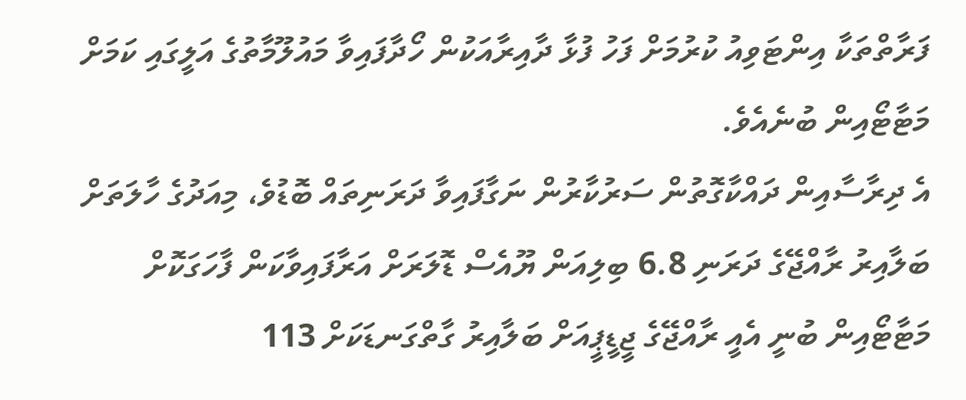ފަރާތްތަކާ އިންޓަވިއު ކުރުމަށް ފަހު ފުޅާ ދާއިރާއަކުން ހޯދާފައިވާ މައުލޫމާތުގެ އަލީގައި ކަމަށް މަޓާޓޯއިން ބުނެއެވެ.
އެ ދިރާސާއިން ދައްކާގޮތުން ސަރުކާރުން ނަގާފައިވާ ދަރަނިތައް ބޮޑުވެ، މިއަދުގެ ހާލަތަށް ބަލާއިރު ރާއްޖޭގެ ދަރަނި 6.8 ބިލިއަން ޔޫއެސް ޑޮލަރަށް އަރާފައިވާކަން ފާހަގަކޮށް މަޓާޓޯއިން ބުނީ އެއީ ރާއްޖޭގެ ޖީޑީޕީއަށް ބަލާއިރު ގާތްގަނޑަކަށް 113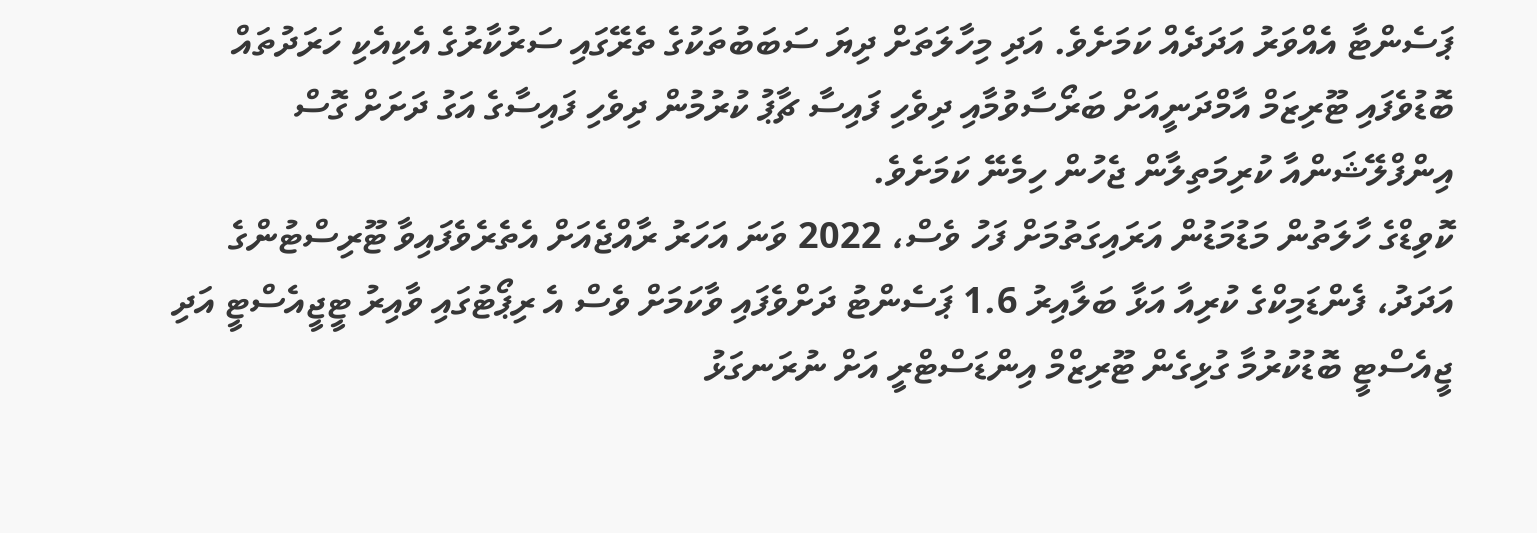ޕަސެންޓާ އެއްވަރު އަދަދެއް ކަމަށެވެ. އަދި މިހާލަތަށް ދިޔަ ސަބަބުތަކުގެ ތެރޭގައި ސަރުކާރުގެ އެކިއެކި ހަރަދުތައް ބޮޑުވެފައި ޓޫރިޒަމް އާމްދަނީއަށް ބަރޯސާވުމާއި ދިވެހި ފައިސާ ޗާޕު ކުރުމުން ދިވެހި ފައިސާގެ އަގު ދަށަށް ގޮސް އިންފްލޭޝަންއާ ކުރިމަތިލާން ޖެހުން ހިމެނޭ ކަމަށެވެ.
ކޮވިޑްގެ ހާލަތުން މަޑުމަޑުން އަރައިގަތުމަށް ފަހު ވެސް، 2022 ވަނަ އަހަރު ރާއްޖެއަށް އެތެރެވެފައިވާ ޓޫރިސްޓުންގެ އަދަދު، ފެންޑަމިކްގެ ކުރިއާ އަޅާ ބަލާއިރު 1.6 ޕަސެންޓު ދަށްވެފައި ވާކަމަށް ވެސް އެ ރިޕޯޓުގައި ވާއިރު ޓީޖީއެސްޓީ އަދި ޖީއެސްޓީ ބޮޑުކުރުމާ ގުޅިގެން ޓޫރިޒްމް އިންޑަސްޓްރީ އަށް ނުރަނގަޅު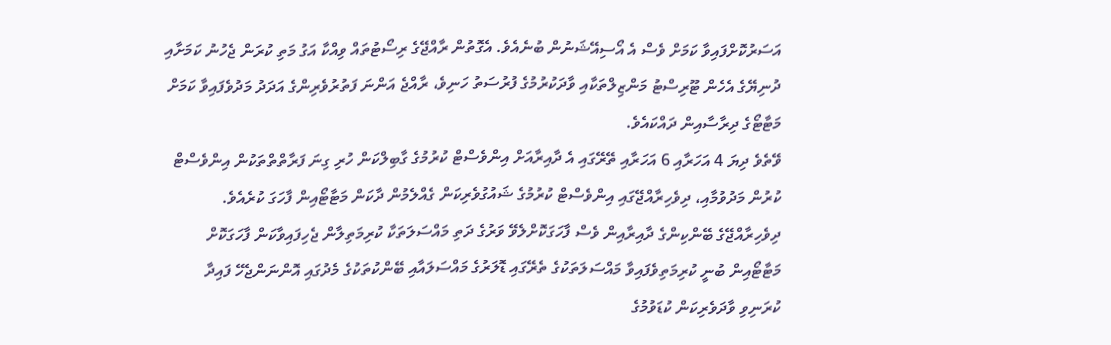އަސަރުކޮށްފައިވާ ކަމަށް ވެސް އެ އޯސިއޭޝަނުން ބުނެއެވެ. އެގޮތުން ރާއްޖޭގެ ރިސޯޓުތައް ވިއްކާ އަގު މަތި ކުރަން ޖެހުނު ކަމަށާއި ދުނިޔޭގެ އެހެން ޓޫރިސްޓު މަންޒިލްތަކާއި ވާދަކުރުމުގެ ފުރުސަތު ހަނިވެ، ރާއްޖެ އަންނަ ފަތުރުވެރިންގެ އަދަދު މަދުވެފައިވާ ކަމަށް މަޓާޓޯގެ ދިރާސާއިން ދައްކައެވެ.
ވޭތެވެ ދިޔަ 4 އަހަރާއި 6 އަހަރާއި ތޭރޭގައި އެ ދާއިރާއަށް އިންވެސްޓް ކުރުމުގެ ގާބިލްކަން ހުރި ގިނަ ފަރާތްތްތަކުން އިންވެސްޓް ކުރުން މަދުވުމާއި، ދިވެހިރާއްޖޭގައި އިންވެސްޓް ކުރުމުގެ ޝައުގުވެރިކަން ގެއްލެމުން ދާކަން މަޓާޓޯއިން ފާހަގަ ކުރެއެވެ.
ދިވެހިރާއްޖޭގެ ބޭންކިންގެ ދާއިރާއިން ވެސް ފާހަގަކޮށްލެވޭ ވަރުގެ ދަތި މައްސަލަތަކާ ކުރިމަތިލާން ޖެހިފައިވާކަން ފާހަގަކޮށް މަޓާޓޯއިން ބުނީ ކުރިމަތިވެފައިވާ މައްސަލަތަކުގެ ތެރޭގައި ޑޮލަރުގެ މައްސަލައާއި ބޭންކުތަކުގެ މެދުގައި އޮންނަންޖެހޭ ފައިދާ ކުރަނިވި ވާދަވެރިކަން ކުޑަވުމުގެ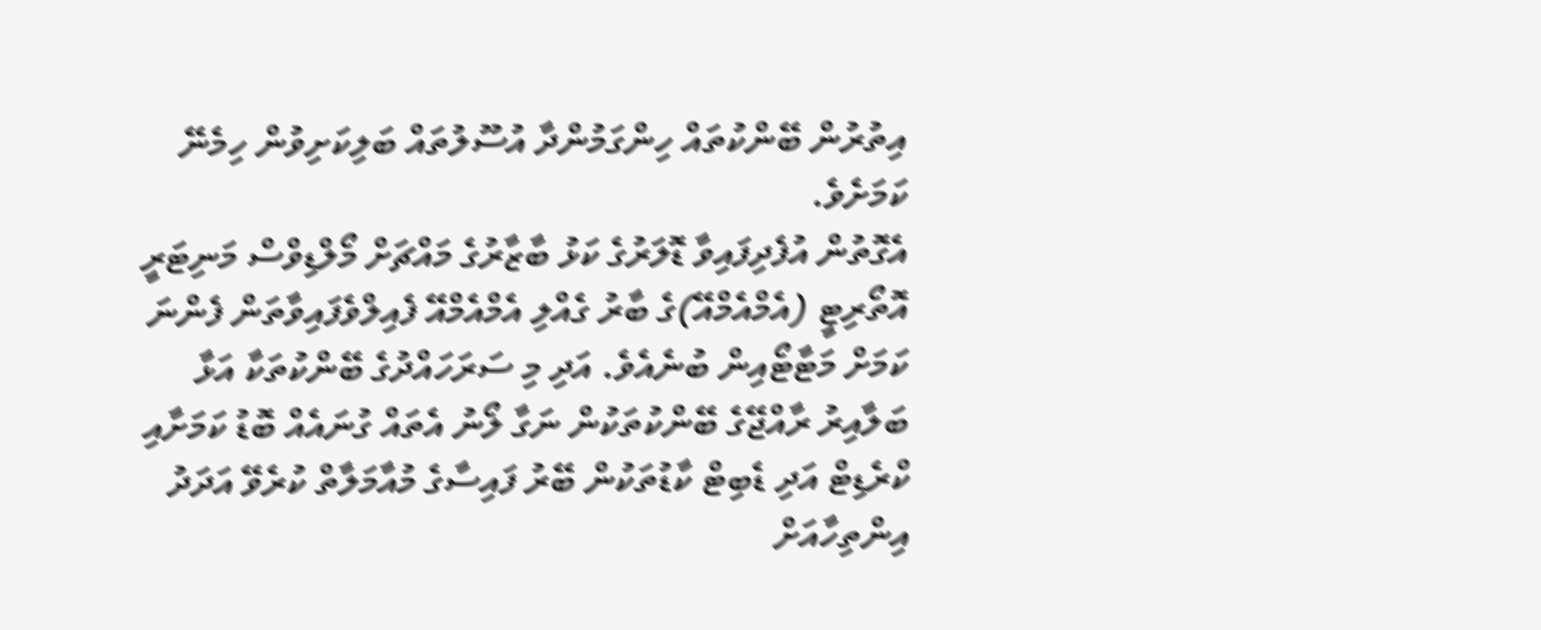އިތުރުން ބޭންކުތައް ހިންގަމުންދާ އުސޫލުތައް ބަލިކަށިވުން ހިމެނޭ ކަމަށެވެ.
އެގޮތުން އުފެދިފައިވާ ޑޮލަރުގެ ކަޅު ބާޒާރުގެ މައްޗަށް މޯލްޑިވްސް މަނިޓަރީ އޮތޯރިޓީ (އެމްއެމްއޭ)ގެ ބާރު ގެއްލި އެމްއެމްއޭ ފެއިލްވެފައިވާތަން ފެންނަ ކަމަށް މަޓާޓޯއިން ބުނެއެވެ. އަދި މި ސަރަހައްދުގެ ބޭންކުތަކާ އަޅާ ބަލާއިރު ރާއްޖޭގެ ބޭންކުތަކުން ނަގާ ލޯނު އެތައް ގުނައެއް ބޮޑު ކަމަށާއި ކްރެޑިޓް އަދި ޑެބިޓް ކާޑުތަކުން ބޭރު ފައިސާގެ މުއާމަލާތް ކުރެވޭ އަދަދު އިންތިހާއަށް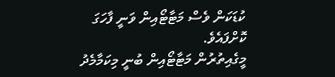ކުޑަކަން ވެސް މަޓާޓޯއިން ވަނީ ފާހަގަ ކޮށްފައެވެ.
މީގެއިތުރުން މަޓާޓޯއިން ބުނީ މިކަމާމެދު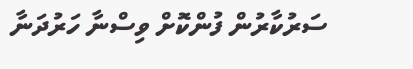ސަރުކާރުން ފުންކޮށް ވިސްނާ ހަރުދަނާ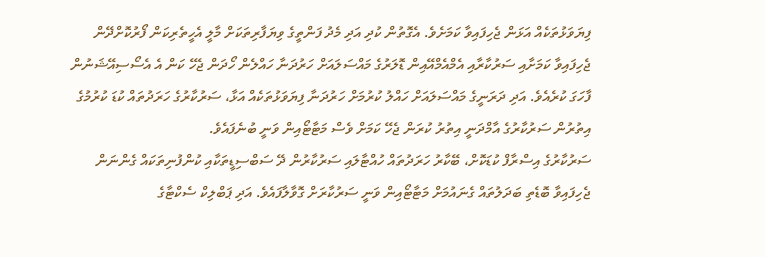ފިޔަވަޅުތަކެއް އަޅަން ޖެހިފައިވާ ކަމަށެވެ. އެގޮތުން ކުދި އަދި މެދު ފަންތީގެ ވިޔަފާރިތަކަށް މާލީ އެހީތެރިކަން ފޯރުކޮށްދޭން ޖެހިފައިވާ ކަމަށާއި ސަރުކާރާއި އެމްއެމްއޭއިން ޑޮލަރުގެ މައްސަލައަށް ހަރުދަނާ ހައްލެން ހޯދަން ޖެހޭ ކަން އެ އެސޯސިއޭޝަނުން ފާހަގަ ކުރެއެވެ. އަދި ދަރަނީގެ މައްސަލައަށް ހައްލު ކުރުމަށް ހަރުދަނާ ފިޔަވަޅުތަކެއް އަޅާ، ސަރުކާރުގެ ހަރަދުތައް ކުޑަ ކުރުމުގެ އިތުރުން ސަރުކާރުގެ އާމްދަނީ އިތުރު ކުރަން ޖެހޭ ކަމަށް ވެސް މަޓާޓޯއިން ވަނީ ބުނެފައެވެ.
ސަރުކާރުގެ އިސްރާފް ކުޑަކޮށް، ބޭކާރު ހަރަދުތައް ހުއްޓާލައި ސަރުކާރުން ދޭ ސަބްސިޑީތަކާއި ކުންފުނިތަކައް ގެންނަން ޖެހިފައިވާ ބޮޑެތި ބަދަލުތައް ގެނައުމަށް މަޓާޓޯއިން ވަނީ ސަރުކާރަށް ގޮވާލާފައެވެ. އަދި ޕަބްލިކް ސެކްޓާގެ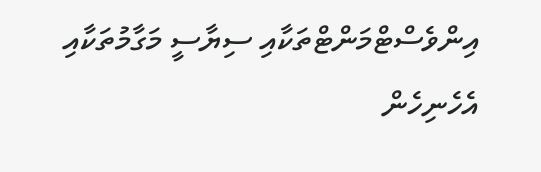އިންވެސްޓްމަންޓްތަކާއި ސިޔާސީ މަގާމުތަކާއި އެހެނިހެން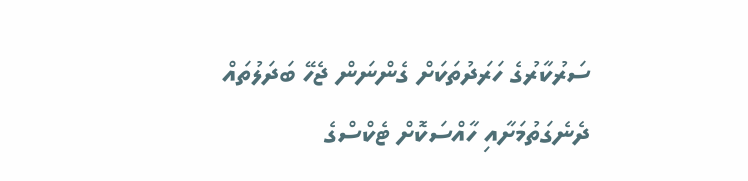ސަރުކާރުގެ ހަރަދުތަކަށް ގެންނަން ޖެހޭ ބަދަލުތައް ދެނެގަތުމަށާއި ހާއްސަކޮށް ޓެކްސްގެ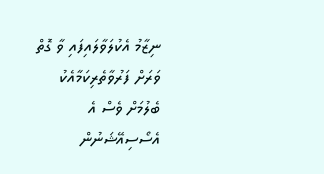ނިޒާމު އެކުލަވާލައިފައި ވާ ގޮތް ވަރަށް ފަރުވާތެރިކަމާއެކު ބެލުމަށް ވެސް އެ އެސޯސިއޭޝަނުން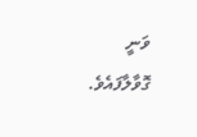ވަނީ ގޮވާލާފައެވެ.